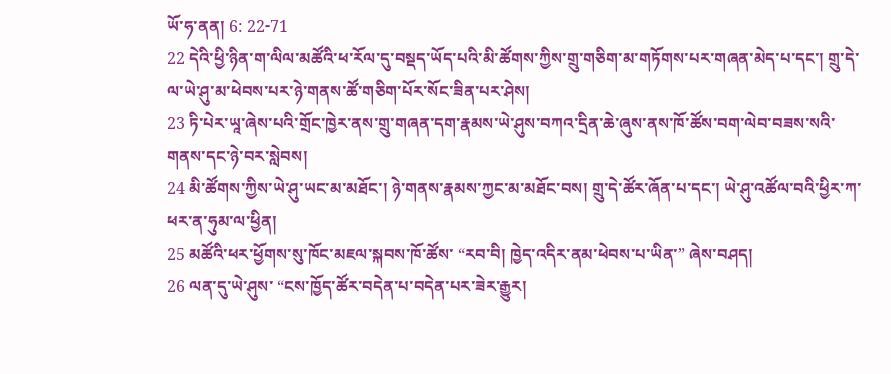ཡོ་ཧ་ནན། 6: 22-71
22 དེའི་ཕྱི་ཉིན་ག་ལིལ་མཚོའི་ཕ་རོལ་དུ་བསྡད་ཡོད་པའི་མི་ཚོགས་ཀྱིས་གྲུ་གཅིག་མ་གཏོགས་པར་གཞན་མེད་པ་དང་། གྲུ་དེ་ལ་ཡེ་ཤུ་མ་ཕེབས་པར་ཉེ་གནས་ཚོ་གཅིག་པོར་སོང་ཟིན་པར་ཤེས།
23 ཏི་པེར་ཡཱ་ཞེས་པའི་གྲོང་ཁྱེར་ནས་གྲུ་གཞན་དག་རྣམས་ཡེ་ཤུས་བཀའ་དྲིན་ཆེ་ཞུས་ནས་ཁོ་ཚོས་བག་ལེབ་བཟས་སའི་གནས་དང་ཉེ་བར་སླེབས།
24 མི་ཚོགས་ཀྱིས་ཡེ་ཤུ་ཡང་མ་མཐོང་། ཉེ་གནས་རྣམས་ཀྱང་མ་མཐོང་བས། གྲུ་དེ་ཚོར་ཞོན་པ་དང་། ཡེ་ཤུ་འཚོལ་བའི་ཕྱིར་ཀ་ཕར་ན་ཧུམ་ལ་ཕྱིན།
25 མཚོའི་ཕར་ཕྱོགས་སུ་ཁོང་མཇལ་སྐབས་ཁོ་ཚོས་ “རབ་བི། ཁྱེད་འདིར་ནམ་ཕེབས་པ་ཡིན་” ཞེས་བཤད།
26 ལན་དུ་ཡེ་ཤུས་ “ངས་ཁྱོད་ཚོར་བདེན་པ་བདེན་པར་ཟེར་རྒྱུར།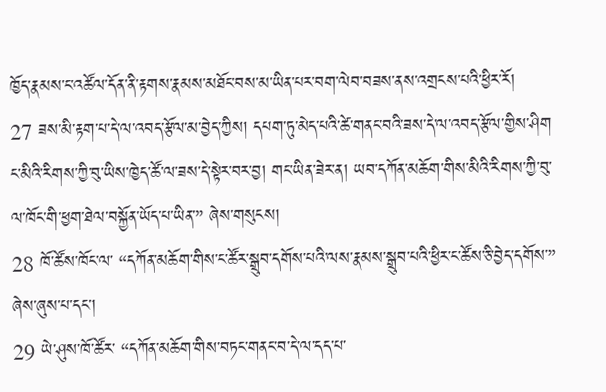ཁྱོད་རྣམས་ང་འཚོལ་དོན་ནི་རྟགས་རྣམས་མཐོང་བས་མ་ཡིན་པར་བག་ལེབ་བཟས་ནས་འགྲངས་པའི་ཕྱིར་རོ།
27 ཟས་མི་རྟག་པ་དེ་ལ་འབད་རྩོལ་མ་བྱེད་ཀྱིས། དཔག་ཏུ་མེད་པའི་ཚེ་གནང་བའི་ཟས་དེ་ལ་འབད་རྩོལ་གྱིས་ཤིག ང་མིའི་རིགས་ཀྱི་བུ་ཡིས་ཁྱེད་ཚོ་ལ་ཟས་དེ་སྟེར་བར་བྱ། གང་ཡིན་ཟེར་ན། ཡབ་དཀོན་མཆོག་གིས་མིའི་རིགས་ཀྱི་བུ་ལ་ཁོང་གི་ཕྱག་ཐེལ་བསྐྱོན་ཡོད་པ་ཡིན་” ཞེས་གསུངས།
28 ཁོ་ཚོས་ཁོང་ལ་ “དཀོན་མཆོག་གིས་ང་ཚོར་སྒྲུབ་དགོས་པའི་ལས་རྣམས་སྒྲུབ་པའི་ཕྱིར་ང་ཚོས་ཅི་བྱེད་དགོས་” ཞེས་ཞུས་པ་དང་།
29 ཡེ་ཤུས་ཁོ་ཚོར་ “དཀོན་མཆོག་གིས་བཏང་གནང་བ་དེ་ལ་དད་པ་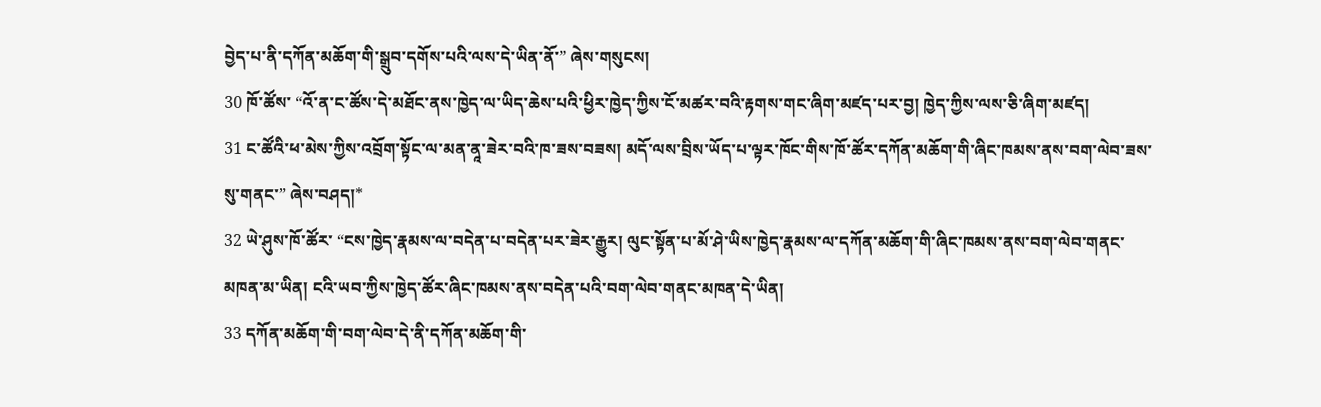བྱེད་པ་ནི་དཀོན་མཆོག་གི་སྒྲུབ་དགོས་པའི་ལས་དེ་ཡིན་ནོ་” ཞེས་གསུངས།
30 ཁོ་ཚོས་ “འོ་ན་ང་ཚོས་དེ་མཐོང་ནས་ཁྱེད་ལ་ཡིད་ཆེས་པའི་ཕྱིར་ཁྱེད་ཀྱིས་ངོ་མཚར་བའི་རྟགས་གང་ཞིག་མཛད་པར་བྱ། ཁྱེད་ཀྱིས་ལས་ཅི་ཞིག་མཛད།
31 ང་ཚོའི་ཕ་མེས་ཀྱིས་འབྲོག་སྟོང་ལ་མན་ནཱ་ཟེར་བའི་ཁ་ཟས་བཟས། མདོ་ལས་བྲིས་ཡོད་པ་ལྟར་ཁོང་གིས་ཁོ་ཚོར་དཀོན་མཆོག་གི་ཞིང་ཁམས་ནས་བག་ལེབ་ཟས་སུ་གནང་” ཞེས་བཤད།*
32 ཡེ་ཤུས་ཁོ་ཚོར་ “ངས་ཁྱེད་རྣམས་ལ་བདེན་པ་བདེན་པར་ཟེར་རྒྱུར། ལུང་སྟོན་པ་མོ་ཤེ་ཡིས་ཁྱེད་རྣམས་ལ་དཀོན་མཆོག་གི་ཞིང་ཁམས་ནས་བག་ལེབ་གནང་མཁན་མ་ཡིན། ངའི་ཡབ་ཀྱིས་ཁྱེད་ཚོར་ཞིང་ཁམས་ནས་བདེན་པའི་བག་ལེབ་གནང་མཁན་དེ་ཡིན།
33 དཀོན་མཆོག་གི་བག་ལེབ་དེ་ནི་དཀོན་མཆོག་གི་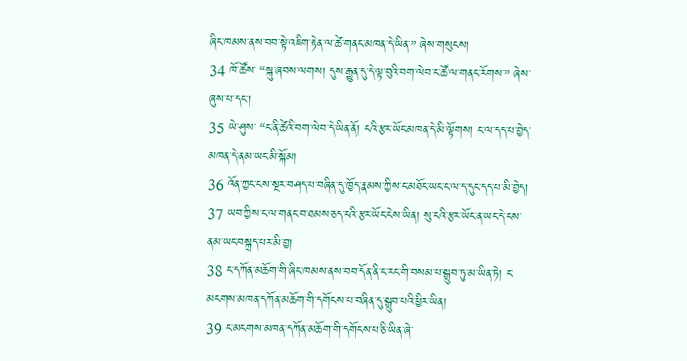ཞིང་ཁམས་ནས་བབ་སྟེ་འཇིག་རྟེན་ལ་ཚེ་གནང་མཁན་དེ་ཡིན་” ཞེས་གསུངས།
34 ཁོ་ཚོས་ “སྐུ་ཞབས་ལགས། དུས་རྒྱུན་དུ་དེ་ལྟ་བུའི་བག་ལེབ་ང་ཚོ་ལ་གནང་རོགས་” ཞེས་ཞུས་པ་དང་།
35 ཡེ་ཤུས་ “ང་ནི་ཚེའི་བག་ལེབ་དེ་ཡིན་ནོ། ངའི་རྩར་ཡོང་མཁན་དེ་མི་ལྟོགས། ང་ལ་དད་པ་བྱེད་མཁན་དེ་ནམ་ཡང་མི་སྐོམ།
36 འོན་ཀྱང་ངས་སྔར་བཤད་པ་བཞིན་དུ་ཁྱོད་རྣམས་ཀྱིས་ང་མཐོང་ཡང་ང་ལ་ད་དུང་དད་པ་མི་བྱེད།
37 ཡབ་ཀྱིས་ང་ལ་གནང་བ་ཐམས་ཅད་ངའི་རྩར་ཡོང་ངེས་ཡིན། སུ་ངའི་རྩར་ཡོང་ན་ཡང་དེ་ངས་ནམ་ཡང་བསྐྲད་པར་མི་བྱ།
38 ང་དཀོན་མཆོག་གི་ཞིང་ཁམས་ནས་བབ་དོན་ནི་ང་རང་གི་བསམ་པ་སྒྲུབ་ཏུ་མ་ཡིན་ཏེ། ང་མངགས་མཁན་དཀོན་མཆོག་གི་དགོངས་པ་བཞིན་དུ་སྒྲུབ་པའི་ཕྱིར་ཡིན།
39 ང་མངགས་མཁན་དཀོན་མཆོག་གི་དགོངས་པ་ཅི་ཡིན་ཞེ་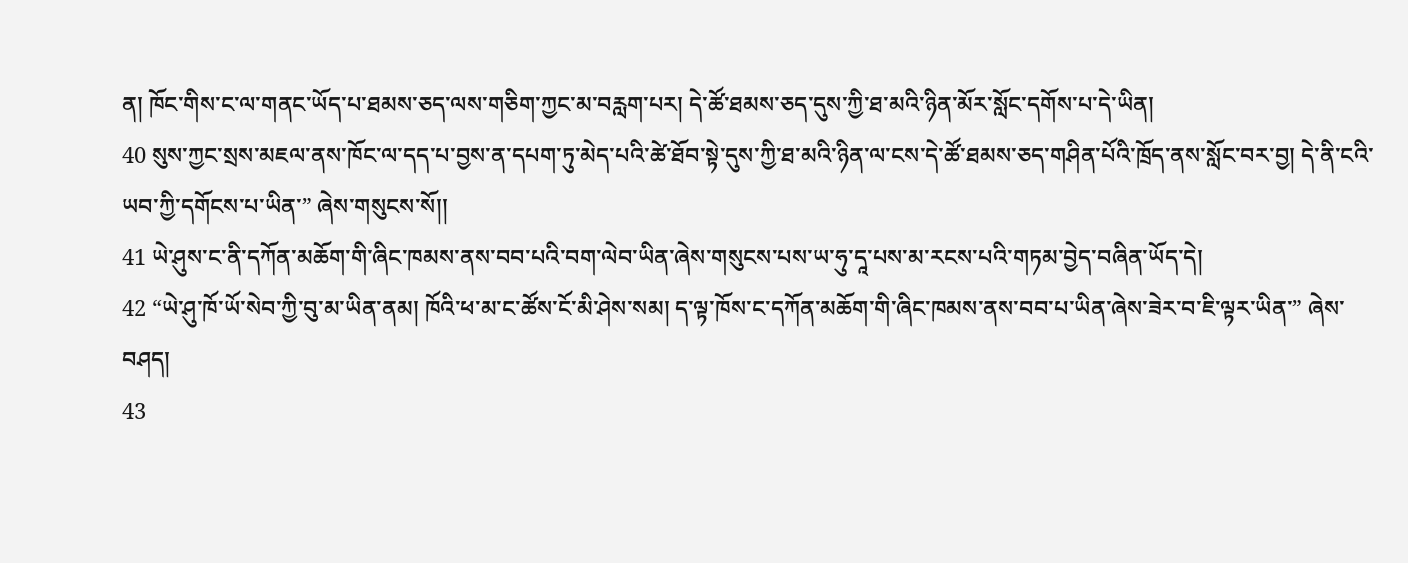ན། ཁོང་གིས་ང་ལ་གནང་ཡོད་པ་ཐམས་ཅད་ལས་གཅིག་ཀྱང་མ་བརླག་པར། དེ་ཚོ་ཐམས་ཅད་དུས་ཀྱི་ཐ་མའི་ཉིན་མོར་སློང་དགོས་པ་དེ་ཡིན།
40 སུས་ཀྱང་སྲས་མཇལ་ནས་ཁོང་ལ་དད་པ་བྱས་ན་དཔག་ཏུ་མེད་པའི་ཚེ་ཐོབ་སྟེ་དུས་ཀྱི་ཐ་མའི་ཉིན་ལ་ངས་དེ་ཚོ་ཐམས་ཅད་གཤིན་པོའི་ཁྲོད་ནས་སློང་བར་བྱ། དེ་ནི་ངའི་ཡབ་ཀྱི་དགོངས་པ་ཡིན་” ཞེས་གསུངས་སོ།།
41 ཡེ་ཤུས་ང་ནི་དཀོན་མཆོག་གི་ཞིང་ཁམས་ནས་བབ་པའི་བག་ལེབ་ཡིན་ཞེས་གསུངས་པས་ཡ་ཧུ་དཱ་པས་མ་རངས་པའི་གཏམ་བྱེད་བཞིན་ཡོད་དེ།
42 “ཡེ་ཤུ་ཁོ་ཡོ་སེབ་ཀྱི་བུ་མ་ཡིན་ནམ། ཁོའི་ཕ་མ་ང་ཚོས་ངོ་མི་ཤེས་སམ། ད་ལྟ་ཁོས་ང་དཀོན་མཆོག་གི་ཞིང་ཁམས་ནས་བབ་པ་ཡིན་ཞེས་ཟེར་བ་ཇི་ལྟར་ཡིན་” ཞེས་བཤད།
43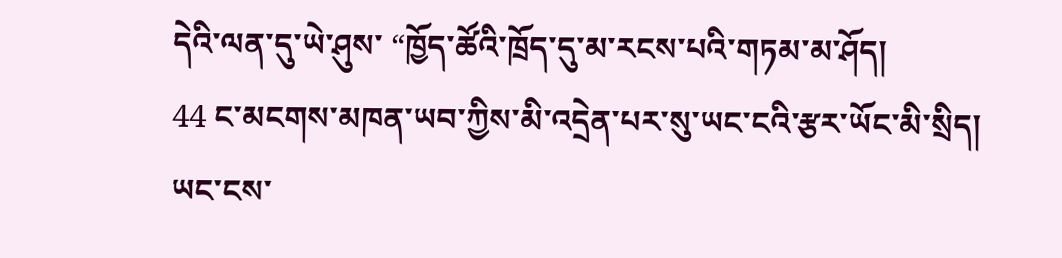དེའི་ལན་དུ་ཡེ་ཤུས་ “ཁྱོད་ཚོའི་ཁྲོད་དུ་མ་རངས་པའི་གཏམ་མ་ཤོད།
44 ང་མངགས་མཁན་ཡབ་ཀྱིས་མི་འདྲེན་པར་སུ་ཡང་ངའི་རྩར་ཡོང་མི་སྲིད། ཡང་ངས་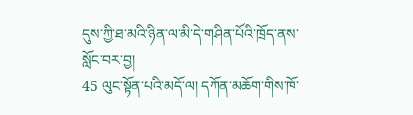དུས་ཀྱི་ཐ་མའི་ཉིན་ལ་མི་དེ་གཤིན་པོའི་ཁྲོད་ནས་སློང་བར་བྱ།
45 ལུང་སྟོན་པའི་མདོ་ལ། དཀོན་མཆོག་གིས་ཁོ་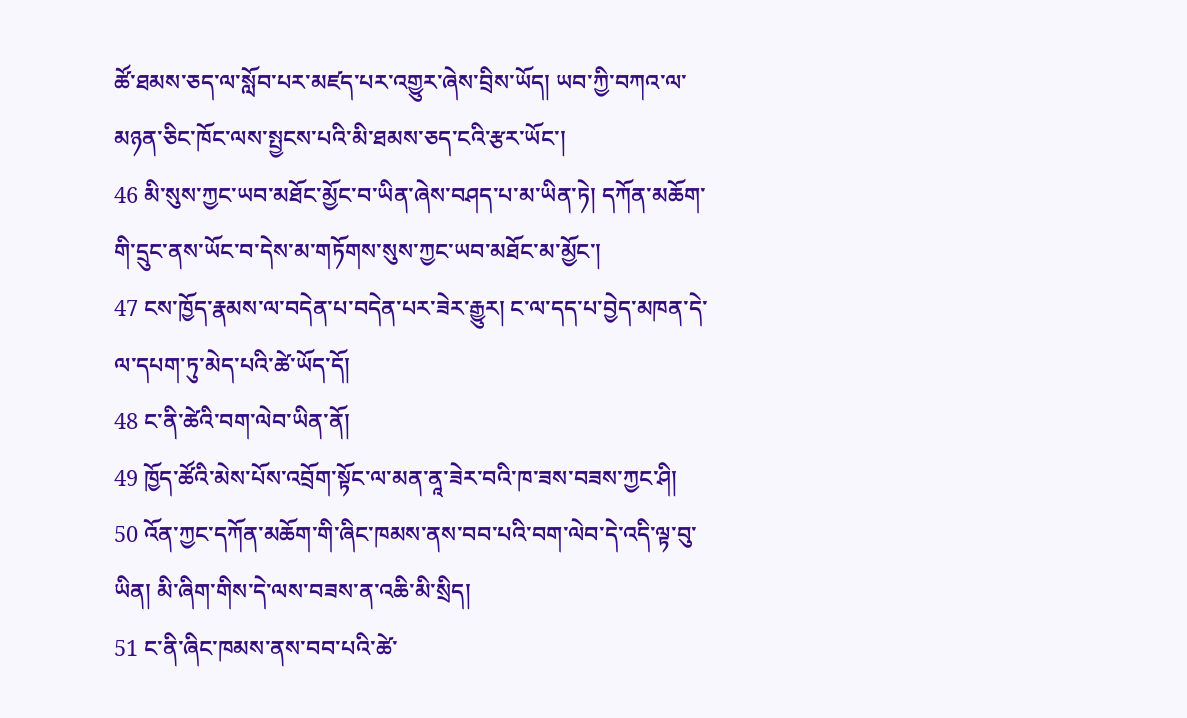ཚོ་ཐམས་ཅད་ལ་སློབ་པར་མཛད་པར་འགྱུར་ཞེས་བྲིས་ཡོད། ཡབ་ཀྱི་བཀའ་ལ་མཉན་ཅིང་ཁོང་ལས་སྤྱངས་པའི་མི་ཐམས་ཅད་ངའི་རྩར་ཡོང་།
46 མི་སུས་ཀྱང་ཡབ་མཐོང་མྱོང་བ་ཡིན་ཞེས་བཤད་པ་མ་ཡིན་ཏེ། དཀོན་མཆོག་གི་དྲུང་ནས་ཡོང་བ་དེས་མ་གཏོགས་སུས་ཀྱང་ཡབ་མཐོང་མ་མྱོང་།
47 ངས་ཁྱོད་རྣམས་ལ་བདེན་པ་བདེན་པར་ཟེར་རྒྱུར། ང་ལ་དད་པ་བྱེད་མཁན་དེ་ལ་དཔག་ཏུ་མེད་པའི་ཚེ་ཡོད་དོ།
48 ང་ནི་ཚེའི་བག་ལེབ་ཡིན་ནོ།
49 ཁྱོད་ཚོའི་མེས་པོས་འབྲོག་སྟོང་ལ་མན་ནཱ་ཟེར་བའི་ཁ་ཟས་བཟས་ཀྱང་ཤི།
50 འོན་ཀྱང་དཀོན་མཆོག་གི་ཞིང་ཁམས་ནས་བབ་པའི་བག་ལེབ་དེ་འདི་ལྟ་བུ་ཡིན། མི་ཞིག་གིས་དེ་ལས་བཟས་ན་འཆི་མི་སྲིད།
51 ང་ནི་ཞིང་ཁམས་ནས་བབ་པའི་ཚེ་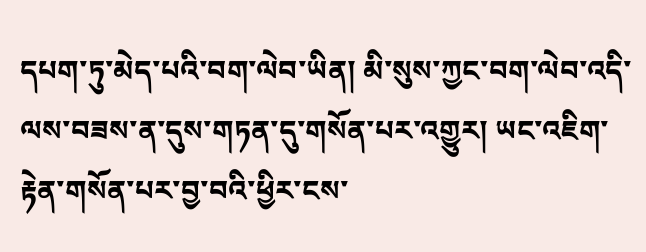དཔག་ཏུ་མེད་པའི་བག་ལེབ་ཡིན། མི་སུས་ཀྱང་བག་ལེབ་འདི་ལས་བཟས་ན་དུས་གཏན་དུ་གསོན་པར་འགྱུར། ཡང་འཇིག་རྟེན་གསོན་པར་བྱ་བའི་ཕྱིར་ངས་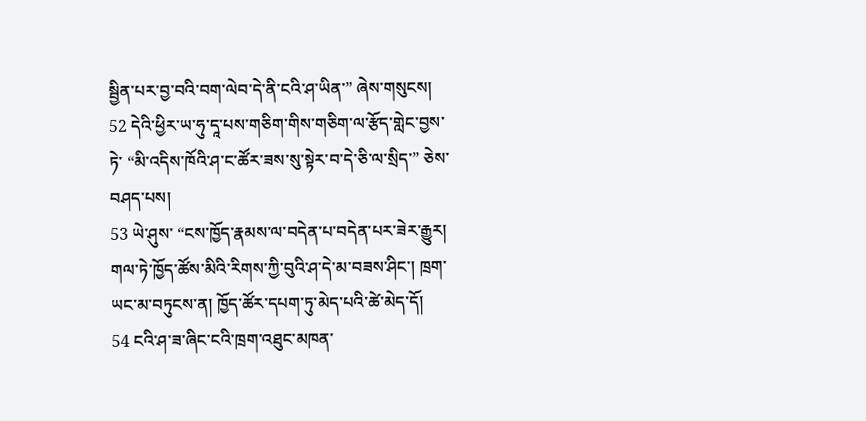སྦྱིན་པར་བྱ་བའི་བག་ལེབ་དེ་ནི་ངའི་ཤ་ཡིན་” ཞེས་གསུངས།
52 དེའི་ཕྱིར་ཡ་ཧུ་དཱ་པས་གཅིག་གིས་གཅིག་ལ་རྩོད་གླེང་བྱས་ཏེ་ “མི་འདིས་ཁོའི་ཤ་ང་ཚོར་ཟས་སུ་སྟེར་བ་དེ་ཅི་ལ་སྲིད་” ཅེས་བཤད་པས།
53 ཡེ་ཤུས་ “ངས་ཁྱོད་རྣམས་ལ་བདེན་པ་བདེན་པར་ཟེར་རྒྱུར། གལ་ཏེ་ཁྱོད་ཚོས་མིའི་རིགས་ཀྱི་བུའི་ཤ་དེ་མ་བཟས་ཤིང་། ཁྲག་ཡང་མ་བཏུངས་ན། ཁྱོད་ཚོར་དཔག་ཏུ་མེད་པའི་ཚེ་མེད་དོ།
54 ངའི་ཤ་ཟ་ཞིང་ངའི་ཁྲག་འཐུང་མཁན་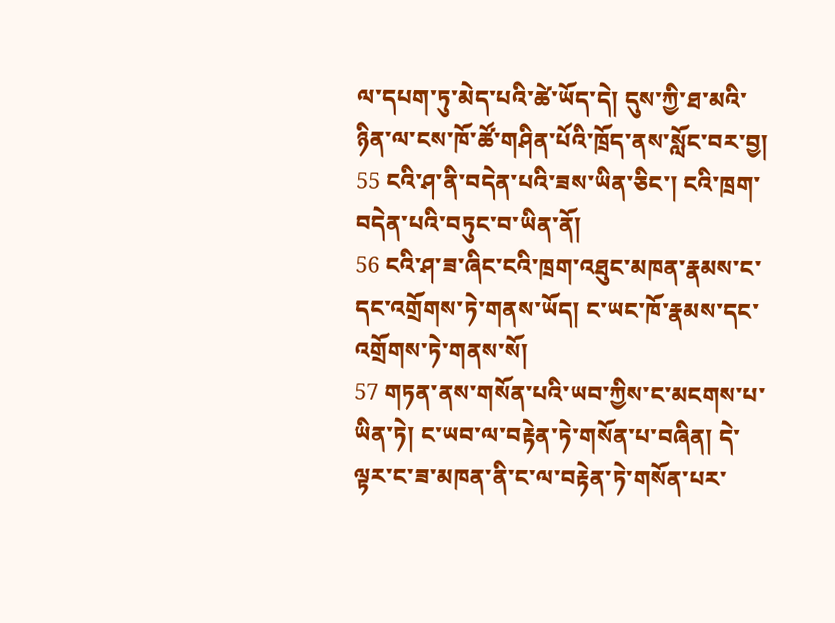ལ་དཔག་ཏུ་མེད་པའི་ཚེ་ཡོད་དེ། དུས་ཀྱི་ཐ་མའི་ཉིན་ལ་ངས་ཁོ་ཚོ་གཤིན་པོའི་ཁྲོད་ནས་སློང་བར་བྱ།
55 ངའི་ཤ་ནི་བདེན་པའི་ཟས་ཡིན་ཅིང་། ངའི་ཁྲག་བདེན་པའི་བཏུང་བ་ཡིན་ནོ།
56 ངའི་ཤ་ཟ་ཞིང་ངའི་ཁྲག་འཐུང་མཁན་རྣམས་ང་དང་འགྲོགས་ཏེ་གནས་ཡོད། ང་ཡང་ཁོ་རྣམས་དང་འགྲོགས་ཏེ་གནས་སོ།
57 གཏན་ནས་གསོན་པའི་ཡབ་ཀྱིས་ང་མངགས་པ་ཡིན་ཏེ། ང་ཡབ་ལ་བརྟེན་ཏེ་གསོན་པ་བཞིན། དེ་ལྟར་ང་ཟ་མཁན་ནི་ང་ལ་བརྟེན་ཏེ་གསོན་པར་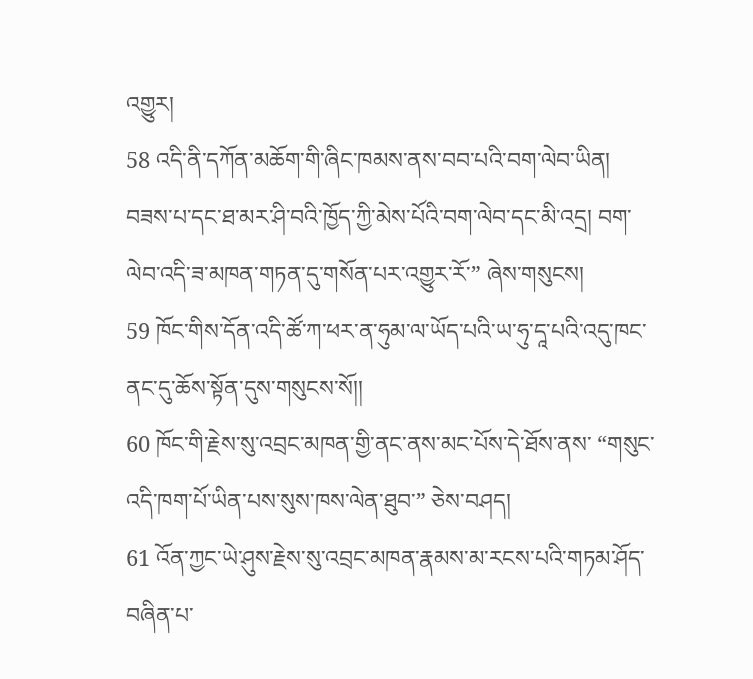འགྱུར།
58 འདི་ནི་དཀོན་མཆོག་གི་ཞིང་ཁམས་ནས་བབ་པའི་བག་ལེབ་ཡིན། བཟས་པ་དང་ཐ་མར་ཤི་བའི་ཁྱོད་ཀྱི་མེས་པོའི་བག་ལེབ་དང་མི་འདྲ། བག་ལེབ་འདི་ཟ་མཁན་གཏན་དུ་གསོན་པར་འགྱུར་རོ་” ཞེས་གསུངས།
59 ཁོང་གིས་དོན་འདི་ཚོ་ཀ་ཕར་ན་ཧུམ་ལ་ཡོད་པའི་ཡ་ཧུ་དཱ་པའི་འདུ་ཁང་ནང་དུ་ཆོས་སྟོན་དུས་གསུངས་སོ།།
60 ཁོང་གི་རྗེས་སུ་འབྲང་མཁན་གྱི་ནང་ནས་མང་པོས་དེ་ཐོས་ནས་ “གསུང་འདི་ཁག་པོ་ཡིན་པས་སུས་ཁས་ལེན་ཐུབ་” ཅེས་བཤད།
61 འོན་ཀྱང་ཡེ་ཤུས་རྗེས་སུ་འབྲང་མཁན་རྣམས་མ་རངས་པའི་གཏམ་ཤོད་བཞིན་པ་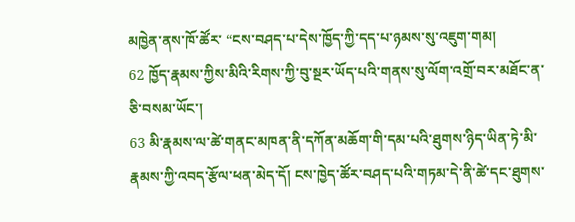མཁྱེན་ནས་ཁོ་ཚོར་ “ངས་བཤད་པ་དེས་ཁྱོད་ཀྱི་དད་པ་ཉམས་སུ་འཇུག་གམ།
62 ཁྱོད་རྣམས་ཀྱིས་མིའི་རིགས་ཀྱི་བུ་སྔར་ཡོད་པའི་གནས་སུ་ལོག་འགྲོ་བར་མཐོང་ན་ཅི་བསམ་ཡོང་།
63 མི་རྣམས་ལ་ཚེ་གནང་མཁན་ནི་དཀོན་མཆོག་གི་དམ་པའི་ཐུགས་ཉིད་ཡིན་ཏེ་མི་རྣམས་ཀྱི་འབད་རྩོལ་ཕན་མེད་དོ། ངས་ཁྱེད་ཚོར་བཤད་པའི་གཏམ་དེ་ནི་ཚེ་དང་ཐུགས་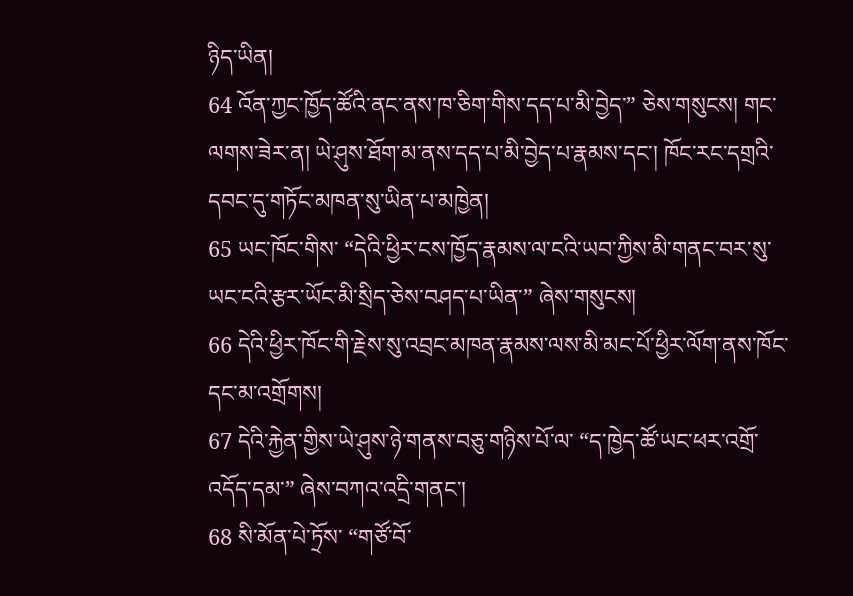ཉིད་ཡིན།
64 འོན་ཀྱང་ཁྱོད་ཚོའི་ནང་ནས་ཁ་ཅིག་གིས་དད་པ་མི་བྱེད་” ཅེས་གསུངས། གང་ལགས་ཟེར་ན། ཡེ་ཤུས་ཐོག་མ་ནས་དད་པ་མི་བྱེད་པ་རྣམས་དང་། ཁོང་རང་དགྲའི་དབང་དུ་གཏོང་མཁན་སུ་ཡིན་པ་མཁྱེན།
65 ཡང་ཁོང་གིས་ “དེའི་ཕྱིར་ངས་ཁྱོད་རྣམས་ལ་ངའི་ཡབ་ཀྱིས་མི་གནང་བར་སུ་ཡང་ངའི་རྩར་ཡོང་མི་སྲིད་ཅེས་བཤད་པ་ཡིན་” ཞེས་གསུངས།
66 དེའི་ཕྱིར་ཁོང་གི་རྗེས་སུ་འབྲང་མཁན་རྣམས་ལས་མི་མང་པོ་ཕྱིར་ལོག་ནས་ཁོང་དང་མ་འགྲོགས།
67 དེའི་རྐྱེན་གྱིས་ཡེ་ཤུས་ཉེ་གནས་བཅུ་གཉིས་པོ་ལ་ “ད་ཁྱེད་ཚོ་ཡང་ཕར་འགྲོ་འདོད་དམ་” ཞེས་བཀའ་འདྲི་གནང་།
68 སི་མོན་པེ་ཏྲོས་ “གཙོ་བོ་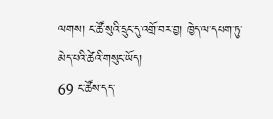ལགས། ང་ཚོ་སུའི་དྲུང་དུ་འགྲོ་བར་བྱ། ཁྱེད་ལ་དཔག་ཏུ་མེད་པའི་ཚེའི་གསུང་ཡོད།
69 ང་ཚོས་དད་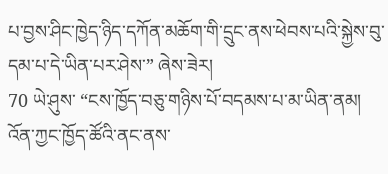པ་བྱས་ཤིང་ཁྱེད་ཉིད་དཀོན་མཆོག་གི་དྲུང་ནས་ཕེབས་པའི་སྐྱེས་བུ་དམ་པ་དེ་ཡིན་པར་ཤེས་” ཞེས་ཟེར།
70 ཡེ་ཤུས་ “ངས་ཁྱོད་བཅུ་གཉིས་པོ་བདམས་པ་མ་ཡིན་ནམ། འོན་ཀྱང་ཁྱོད་ཚོའི་ནང་ནས་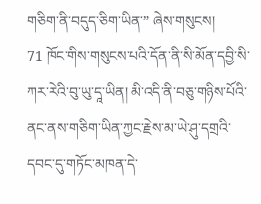གཅིག་ནི་བདུད་ཅིག་ཡིན་” ཞེས་གསུངས།
71 ཁོང་གིས་གསུངས་པའི་དོན་ནི་སི་མོན་དབྱི་སི་ཀར་རེའི་བུ་ཡུ་དཱ་ཡིན། མི་འདི་ནི་བཅུ་གཉིས་པོའི་ནང་ནས་གཅིག་ཡིན་ཀྱང་རྗེས་མ་ཡེ་ཤུ་དགྲའི་དབང་དུ་གཏོང་མཁན་དེ་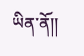ཡིན་ནོ།།